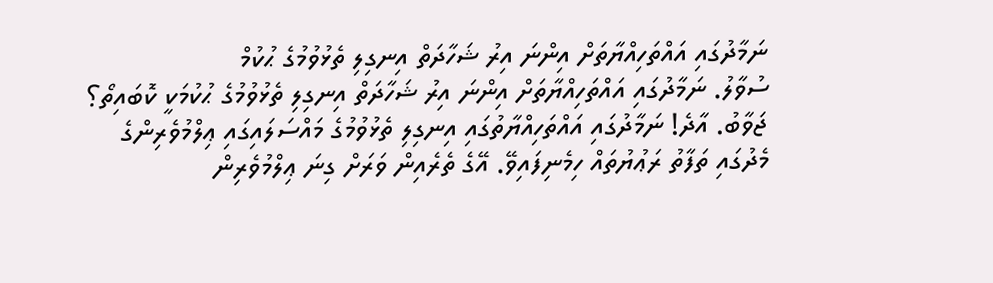ނަމާދުގައި އައްތަހިއްޔާތަށް އިންނަ އިރު ޝަހާދަތް އިނގިލި ތެޅުވުމުގެ ޙުކުމް
ސުވާލު. ނަމާދުގައި އައްތަހިއްޔާތަށް އިންނަ އިރު ޝަހާދަތް އިނގިލި ތެޅުވުމުގެ ޙުކުމަކީ ކޮބައިތޯ؟
ޖަވާބު. އާދެ! ނަމާދުގައި އައްތަހިއްޔާތުގައި އިނގިލި ތެޅުވުމުގެ މައްސަލައިގައި ޢިލްމުވެރިންގެ މެދުގައި ތަފާތު ރަޢުޔުތައް ހިމެނިފައިވޭ. އޭގެ ތެރެއިން ވަރަށް ގިނަ ޢިލްމުވެރިން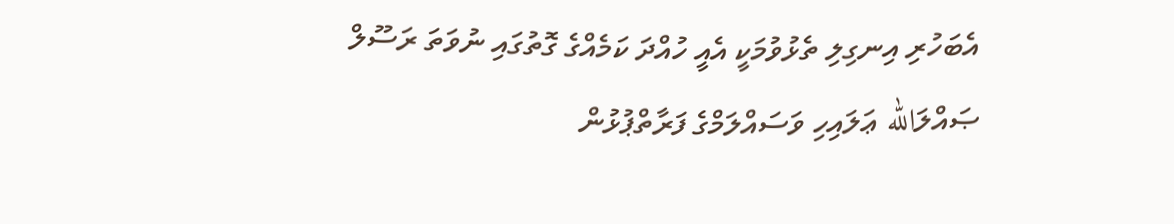އެބަހުރި އިނގިލި ތެޅުވުމަކީ އެއީ ހުއްދަ ކަމެއްގެ ގޮތުގައި ނުވަތަ ރަސޫލް ޞައްލަالله ޢަލައިހި ވަސައްލަމްގެ ފަރާތްޕުޅުން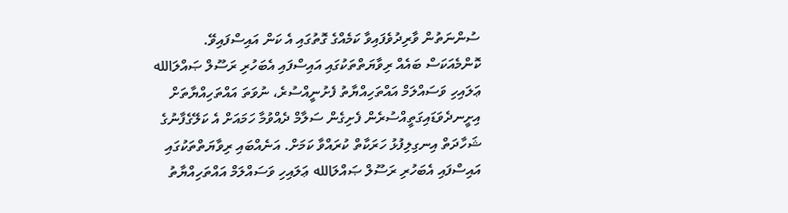ސުންނަތުން ވާރިދުވެފައިވާ ކަމެއްގެ ގޮތުގައި އެ ކަން އައިސްފައިވޭ.
ކޮންމެއަކަސް ބައެއް ރިވާޔަތްތަކުގައި އައިސްފައި އެބަހުރި ރަސޫލް ޞައްލަالله ޢަލައިހި ވަސައްލަމް އައްތަހިއްޔާތު ފެށުނީއްސުރެ، ނުވަތަ އައްތަހިއްޔާތަށް އިށީނދެވަޑައިގަތީއްސުރެން ފެށިގެން ސަލާމް ދެއްވުމާ ހަމައަށް އެ ކަލޭގެފާނުގެ ޝަހާދަތް އިނގިލިފުޅު ހަރަކާތް ކުރައްވާ ކަމަށް. އަނެއްބައި ރިވާޔަތްތަކުގައި އައިސްފައި އެބަހުރި ރަސޫލް ޞައްލަالله ޢަލައިހި ވަސައްލަމް އައްތަހިއްޔާތު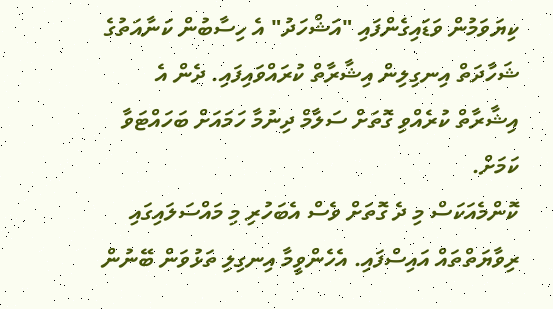ކިޔަވަމުން ވަޑައިގެންފައި "އަޝްހަދު" އެ ހިސާބުން ކަނާއަތުގެ ޝަހާދަތް އިނގިލިން އިޝާރާތް ކުރައްވައިފައި. ދެން އެ އިޝާރާތް ކުރެއްވި ގޮތަށް ސަލާމް ދިނުމާ ހަމައަށް ބަހައްޓަވާ ކަމަށް.
ކޮންމެއަކަސް މި ދެ ގޮތަށް ވެސް އެބަހުރި މި މައްސަލައިގައި ރިވާޔަތްތައް އައިސްފައި. އެހެންވީމާ އިނގިލި ތަޅުވަން ބޭނުން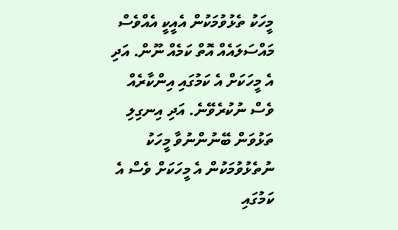މީހަކު ތެޅުވުމަކުން އެއީކީ އެއްވެސް މައްސަލައެއް އޮތް ކަމެއް ނޫން. އަދި އެ މީހަކަށް އެ ކަމުގައި އިންކާރެއް ވެސް ނުކުރެވޭނެ. އަދި އިނގިލި ތަޅުވަން ބޭނުންނުވާ މީހަކު ނުތެޅުވުމަކުން އެ މީހަކަށް ވެސް އެ ކަމުގައި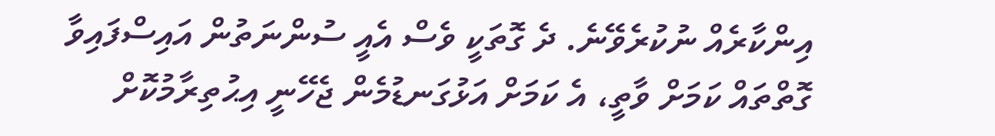އިންކާރެއް ނުކުރެވޭނެ. ދެ ގޮތަކީ ވެސް އެއީ ސުންނަތުން އައިސްފައިވާ ގޮތްތައް ކަމަށް ވާތީ، އެ ކަމަށް އަޅުގަނޑުމެން ޖެހޭނީ އިޙުތިރާމުކޮށް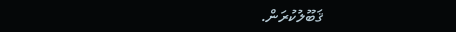ޤަބޫލުކުރަން.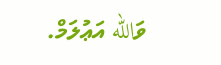ވަالله އަޢުލަމް.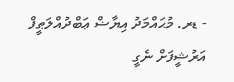- ޑރ. މުޙައްމަދު އިޔާޟް ޢަބްދުއްލަޠީފް
އަރުޝީފަށް ނެގީ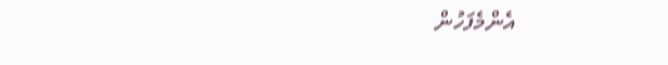އެންމެފަހުން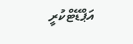އަޕްޑޭޓްކުރީ